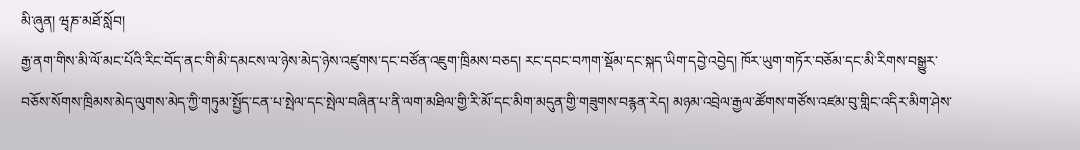མི་ཞུན། ཝྭཎ་མཐོ་སློབ།
རྒྱ་ནག་གིས་མི་ལོ་མང་པོའི་རིང་བོད་ནང་གི་མི་དམངས་ལ་ཉེས་མེད་ཉེས་འཛུགས་དང་བཙོན་འཇུག་ཁྲིམས་བཅད། རང་དབང་བཀག་སྡོམ་དང་སྐད་ཡིག་དབྱེ་འབྱེད། ཁོར་ཡུག་གཏོར་བཅོམ་དང་མི་རིགས་བསྒྱུར་བཅོས་སོགས་ཁྲིམས་མེད་ལུགས་མེད་ཀྱི་གཏུམ་སྤྱོད་ངན་པ་སྤེལ་དང་སྤེལ་བཞིན་པ་ནི་ལག་མཐིལ་གྱི་རི་མོ་དང་མིག་མདུན་གྱི་གཟུགས་བརྙན་རེད། མཉམ་འབྲེལ་རྒྱལ་ཚོགས་གཙོས་འཛམ་བུ་གླིང་འདིར་མིག་ཤེས་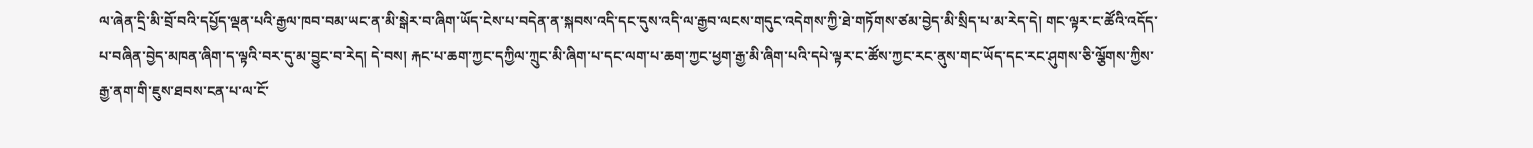ལ་ཞེན་དྲི་མི་བྲོ་བའི་དཔྱོད་ལྡན་པའི་རྒྱལ་ཁབ་བམ་ཡང་ན་མི་སྒེར་བ་ཞིག་ཡོད་ངེས་པ་བདེན་ན་སྐབས་འདི་དང་དུས་འདི་ལ་རྒྱབ་ལངས་གདུང་འདེགས་ཀྱི་ཐེ་གཏོགས་ཙམ་བྱེད་མི་སྲིད་པ་མ་རེད་དེ། གང་ལྟར་ང་ཚོའི་འདོད་པ་བཞིན་བྱེད་མཁན་ཞིག་ད་ལྟའི་བར་དུ་མ་བྱུང་བ་རེད། དེ་བས། རྐང་པ་ཆག་ཀྱང་དཀྱིལ་ཀྲུང་མི་ཞིག་པ་དང་ལག་པ་ཆག་ཀྱང་ཕྱག་རྒྱ་མི་ཞིག་པའི་དཔེ་ལྟར་ང་ཚོས་ཀྱང་རང་ནུས་གང་ཡོད་དང་རང་ཤུགས་ཅི་ལྕོགས་ཀྱིས་རྒྱ་ནག་གི་ཇུས་ཐབས་ངན་པ་ལ་ངོ་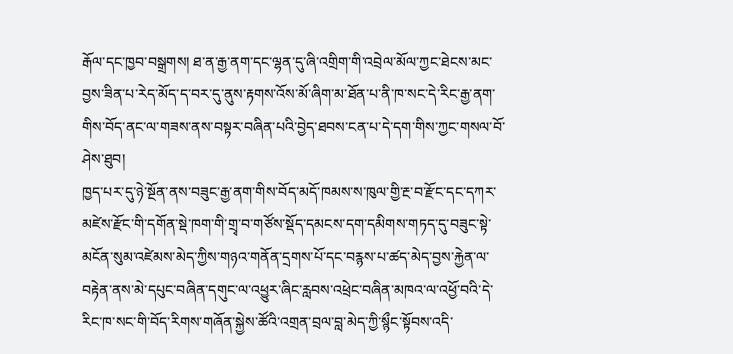རྒོལ་དང་ཁྱབ་བསྒྲགས། ཐ་ན་རྒྱ་ནག་དང་ལྷན་དུ་ཞི་འགྲིག་གི་འབྲེལ་མོལ་ཀྱང་ཐེངས་མང་བྱས་ཟིན་པ་རེད་མོད་ད་བར་དུ་ནུས་རྟགས་འོས་མོ་ཞིག་མ་ཐོན་པ་ནི་ཁ་སང་དེ་རིང་རྒྱ་ནག་གིས་བོད་ནང་ལ་གཟས་ནས་བསྟར་བཞིན་པའི་བྱེད་ཐབས་ངན་པ་དེ་དག་གིས་ཀྱང་གསལ་བོ་ཤེས་ཐུབ།
ཁྱད་པར་དུ་ཉེ་སྔོན་ནས་བཟུང་རྒྱ་ནག་གིས་བོད་མདོ་ཁམས་ས་ཁུལ་གྱི་རྔ་བ་རྫོང་དང་དཀར་མཛེས་རྫོང་གི་དགོན་སྡེ་ཁག་གི་གྲྭ་བ་གཙོས་སྡོད་དམངས་དག་དམིགས་གཏད་དུ་བཟུང་སྟེ་མངོན་སུམ་འཛེམས་མེད་ཀྱིས་གཉའ་གནོན་དྲགས་པོ་དང་བརྙས་པ་ཚད་མེད་བྱས་རྐྱེན་ལ་བརྟེན་ནས་མེ་དཔུང་བཞིན་དགུང་ལ་འཕྱུར་ཞིང་རླབས་འཕྲེང་བཞིན་མཁའ་ལ་འཕྱོ་བའི་དེ་རིང་ཁ་སང་གི་བོད་རིགས་གཞོན་སྐྱེས་ཚོའི་འགྲན་བྲལ་བླ་མེད་ཀྱི་སྙྀང་སྟོབས་འདི་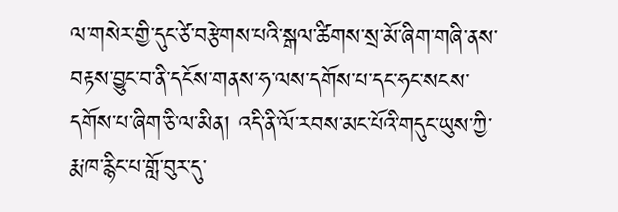ལ་གསེར་གྱི་དུང་ཙེ་བརྩེགས་པའི་སྒལ་ཚིགས་སྲ་མོ་ཞིག་གཞི་ནས་བརྟས་བྱུང་བ་ནི་དངོས་གནས་ཧ་ལས་དགོས་པ་དང་ཧང་སངས་དགོས་པ་ཞིག་ཅི་ལ་མིན། འདི་ནི་ལོ་རབས་མང་པོའི་གདུང་ཡུས་ཀྱི་རྨ་ཁ་རྙིང་པ་གློ་བུར་དུ་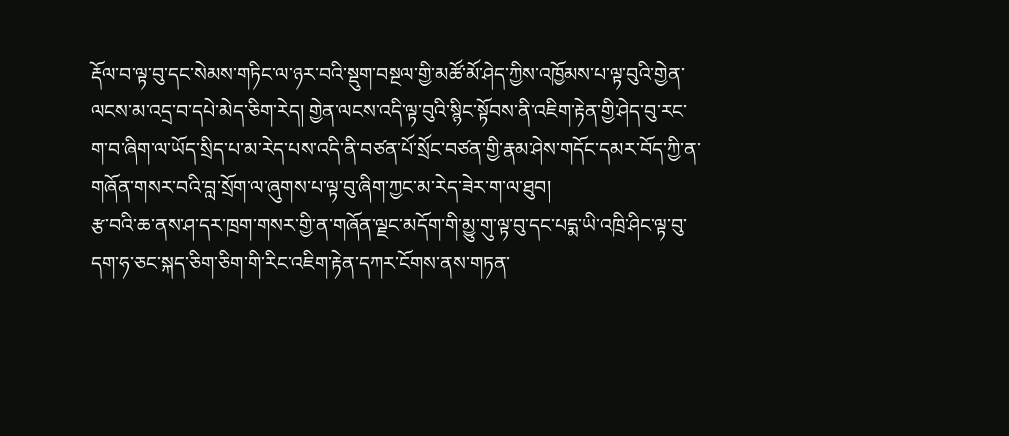རྡོལ་བ་ལྟ་བུ་དང་སེམས་གཏིང་ལ་ཉར་བའི་སྡུག་བསྔལ་གྱི་མཚོ་མོ་ཤེད་ཀྱིས་འཁྱོམས་པ་ལྟ་བུའི་གྱེན་ལངས་མ་འདྲ་བ་དཔེ་མེད་ཅིག་རེད། གྱེན་ལངས་འདི་ལྟ་བུའི་སྙིང་སྟོབས་ནི་འཇིག་རྟེན་གྱི་ཤེད་བུ་རང་ག་བ་ཞིག་ལ་ཡོད་སྲིད་པ་མ་རེད་པས་འདི་ནི་བཙན་པོ་སྲོང་བཙན་གྱི་རྣམ་ཤེས་གདོང་དམར་བོད་ཀྱི་ན་གཞོན་གསར་བའི་བླ་སྲོག་ལ་ཞུགས་པ་ལྟ་བུ་ཞིག་ཀྱང་མ་རེད་ཟེར་ག་ལ་ཐུབ།
རྩ་བའི་ཆ་ནས་ཤ་དར་ཁྲག་གསར་གྱི་ན་གཞོན་ལྗང་མདོག་གི་མྱུ་གུ་ལྟ་བུ་དང་པདྨ་ཡི་འཁྲི་ཤིང་ལྟ་བུ་དག་ཧ་ཅང་སྐད་ཅིག་ཅིག་གི་རིང་འཇིག་རྟེན་དཀར་ངོགས་ནས་གཏན་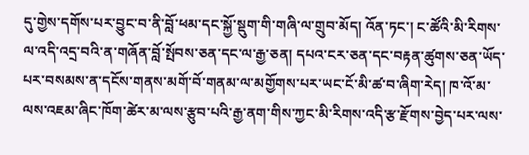དུ་གྱེས་དགོས་པར་བྱུང་བ་ནི་བློ་ཕམ་དང་སྐྱོ་སྡུག་གི་གཞི་ལ་གྲུབ་མོད། འོན་ཏང་། ང་ཚོའི་མི་རིགས་ལ་འདི་འདྲ་བའི་ན་གཞོན་བློ་སྤོབས་ཅན་དང་ལ་རྒྱ་ཅན། དཔའ་ངར་ཅན་དང་བརྟན་ཚུགས་ཅན་ཡོད་པར་བསམས་ན་དངོས་གནས་མགོ་བོ་གནམ་ལ་མགྱོགས་པར་ཡང་ངོ་མི་ཚ་བ་ཞིག་རེད། ཁ་འོ་མ་ལས་འཇམ་ཞིང་ཁོག་ཚེར་མ་ལས་རྩུབ་པའི་རྒྱ་ནག་གིས་ཀྱང་མི་རིགས་འདི་རྩ་རྫོགས་བྱེད་པར་ལས་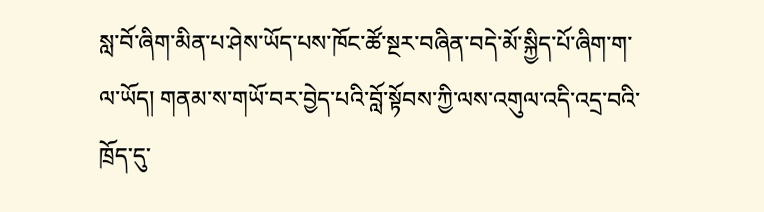སླ་བོ་ཞིག་མིན་པ་ཤེས་ཡོད་པས་ཁོང་ཚོ་སྔར་བཞིན་བདེ་མོ་སྐྱིད་པོ་ཞིག་ག་ལ་ཡོད། གནམ་ས་གཡོ་བར་བྱེད་པའི་བློ་སྟོབས་ཀྱི་ལས་འགུལ་འདི་འདྲ་བའི་ཁྲོད་དུ་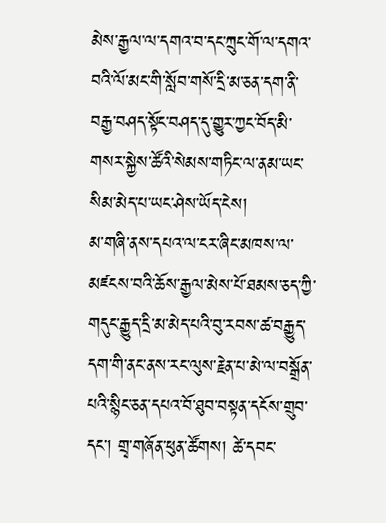མེས་རྒྱལ་ལ་དགའ་བ་དང་ཀྲུང་གོ་ལ་དགའ་བའི་ལོ་མང་གི་སློབ་གསོ་དྲི་མ་ཅན་དག་ནི་བརྒྱ་བཤད་སྟོང་བཤད་དུ་གྱུར་ཀྱང་བོད་མི་གསར་སྐྱེས་ཚོའི་སེམས་གཏིང་ལ་ནམ་ཡང་སིམ་མེད་པ་ཡང་ཤེས་ཡོད་ངེས།
མ་གཞི་ནས་དཔའ་ལ་ངར་ཞིང་མཁས་ལ་མཛངས་བའི་ཆོས་རྒྱལ་མེས་པོ་ཐམས་ཅད་ཀྱི་གདུང་རྒྱུད་དྲི་མ་མེད་པའི་བུ་རབས་ཚ་བརྒྱུད་དག་གི་ནང་ནས་རང་ལུས་རྗེན་པ་མེ་ལ་བསྒྲོན་པའི་སྙིང་ཅན་དཔའ་བོ་ཐུབ་བསྟན་དངོས་གྲུབ་དང་། གྲྭ་གཞོན་ཕུན་ཚོགས། ཚེ་དབང་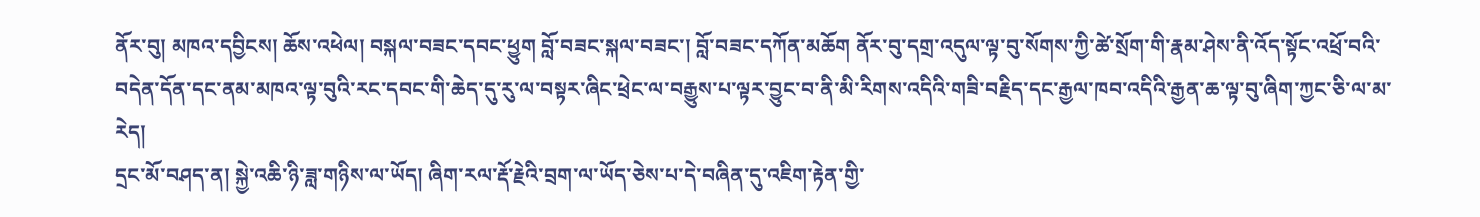ནོར་བུ། མཁའ་དབྱིངས། ཆོས་འཕེལ། བསྐལ་བཟང་དབང་ཕྱུག བློ་བཟང་སྐལ་བཟང་། བློ་བཟང་དཀོན་མཆོག ནོར་བུ་དགྲ་འདུལ་ལྟ་བུ་སོགས་ཀྱི་ཚེ་སྲོག་གི་རྣམ་ཤེས་ནི་འོད་སྟོང་འཕྲོ་བའི་བདེན་དོན་དང་ནམ་མཁའ་ལྟ་བུའི་རང་དབང་གི་ཆེད་དུ་རུ་ལ་བསྟར་ཞིང་ཕྲེང་ལ་བརྒྱུས་པ་ལྟར་བྱུང་བ་ནི་མི་རིགས་འདིའི་གཟི་བརྗིད་དང་རྒྱལ་ཁབ་འདིའི་རྒྱན་ཆ་ལྟ་བུ་ཞིག་ཀྱང་ཅི་ལ་མ་རེད།
དྲང་མོ་བཤད་ན། སྐྱེ་འཆི་ཉི་ཟླ་གཉིས་ལ་ཡོད། ཞིག་རལ་རྡོ་རྗེའི་བྲག་ལ་ཡོད་ཅེས་པ་དེ་བཞིན་དུ་འཇིག་རྟེན་གྱི་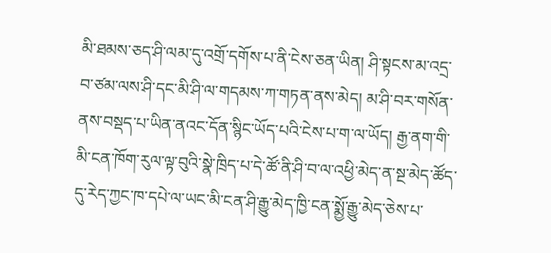མི་ཐམས་ཅད་ཤི་ལམ་དུ་འགྲོ་དགོས་པ་ནི་ངེས་ཅན་ཡིན། ཤི་སྟངས་མ་འདྲ་བ་ཙམ་ལས་ཤི་དང་མི་ཤི་ལ་གདམས་ཀ་གཏན་ནས་མེད། མ་ཤི་བར་གསོན་ནས་བསྡད་པ་ཡིན་ནའང་དོན་སྙིང་ཡོད་པའི་ངེས་པ་ག་ལ་ཡོད། རྒྱ་ནག་གི་མི་ངན་ཁོག་རུལ་ལྟ་བུའི་སྣེ་ཁྲིད་པ་དེ་ཚོ་ནི་ཤི་བ་ལ་འཕྱི་མེད་ན་སྔ་མེད་ཚོད་དུ་རེད་ཀྱང་ཁ་དཔེ་ལ་ཡང་མི་ངན་ཤི་རྒྱུ་མེད་ཁྱི་ངན་སྨྱོ་རྒྱུ་མེད་ཅེས་པ་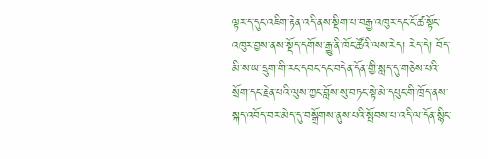ལྟར་ད་དུང་འཇིག་རྟེན་འདི་ནས་སྡིག་པ་བརྒྱ་འཁུར་དང་ངོ་ཚ་སྟོང་འཁུར་བྱས་ནས་སྡོད་དགོས་རྒྱུ་ནི་ཁོང་ཚོའི་ལས་རེད། རེད་དེ། བོད་མི་ས་ཡ་དྲུག་གི་རང་དབང་དང་བདེན་དོན་གྱི་སླད་དུ་གཅེས་པའི་སྲོག་དང་རྗེན་པའི་ལུས་ཀྱང་བློས་སུ་བཏང་སྟེ་མེ་དཔུང་གི་ཁྲོད་ནས་སྐད་འབོད་བར་མེད་དུ་བསྒྲོགས་ནུས་པའི་སྤོབས་པ་འདི་ལ་དོན་སྙིང་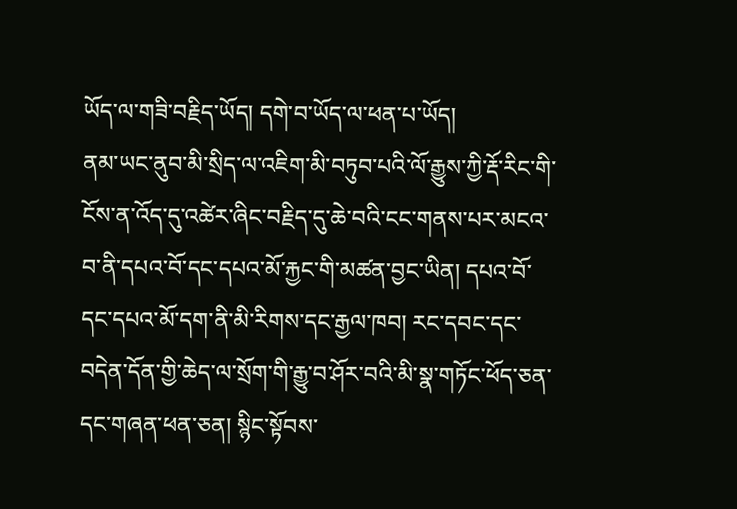ཡོད་ལ་གཟི་བརྗིད་ཡོད། དགེ་བ་ཡོད་ལ་ཕན་པ་ཡོད།
ནམ་ཡང་ནུབ་མི་སྲིད་ལ་འཇིག་མི་བཏུབ་པའི་ལོ་རྒྱུས་ཀྱི་རྡོ་རིང་གི་ངོས་ན་འོད་དུ་འཚེར་ཞིང་བརྗིད་དུ་ཆེ་བའི་ངང་གནས་པར་མངའ་བ་ནི་དཔའ་བོ་དང་དཔའ་མོ་རྐྱང་གི་མཚན་བྱང་ཡིན། དཔའ་བོ་དང་དཔའ་མོ་དག་ནི་མི་རིགས་དང་རྒྱལ་ཁབ། རང་དབང་དང་བདེན་དོན་གྱི་ཆེད་ལ་སྲོག་གི་རྒྱུ་བ་ཤོར་བའི་མི་སྣ་གཏོང་ཕོད་ཅན་དང་གཞན་ཕན་ཅན། སྙིང་སྟོབས་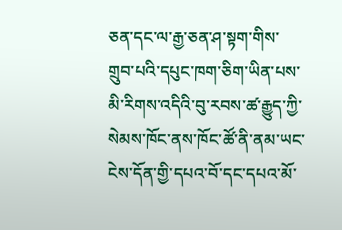ཅན་དང་ལ་རྒྱ་ཅན་ཤ་སྟག་གིས་གྲུབ་པའི་དཔུང་ཁག་ཅིག་ཡིན་པས་མི་རིགས་འདིའི་བུ་རབས་ཚ་རྒྱུད་ཀྱི་སེམས་ཁོང་ནས་ཁོང་ཚོ་ནི་ནམ་ཡང་ངེས་དོན་གྱི་དཔའ་བོ་དང་དཔའ་མོ་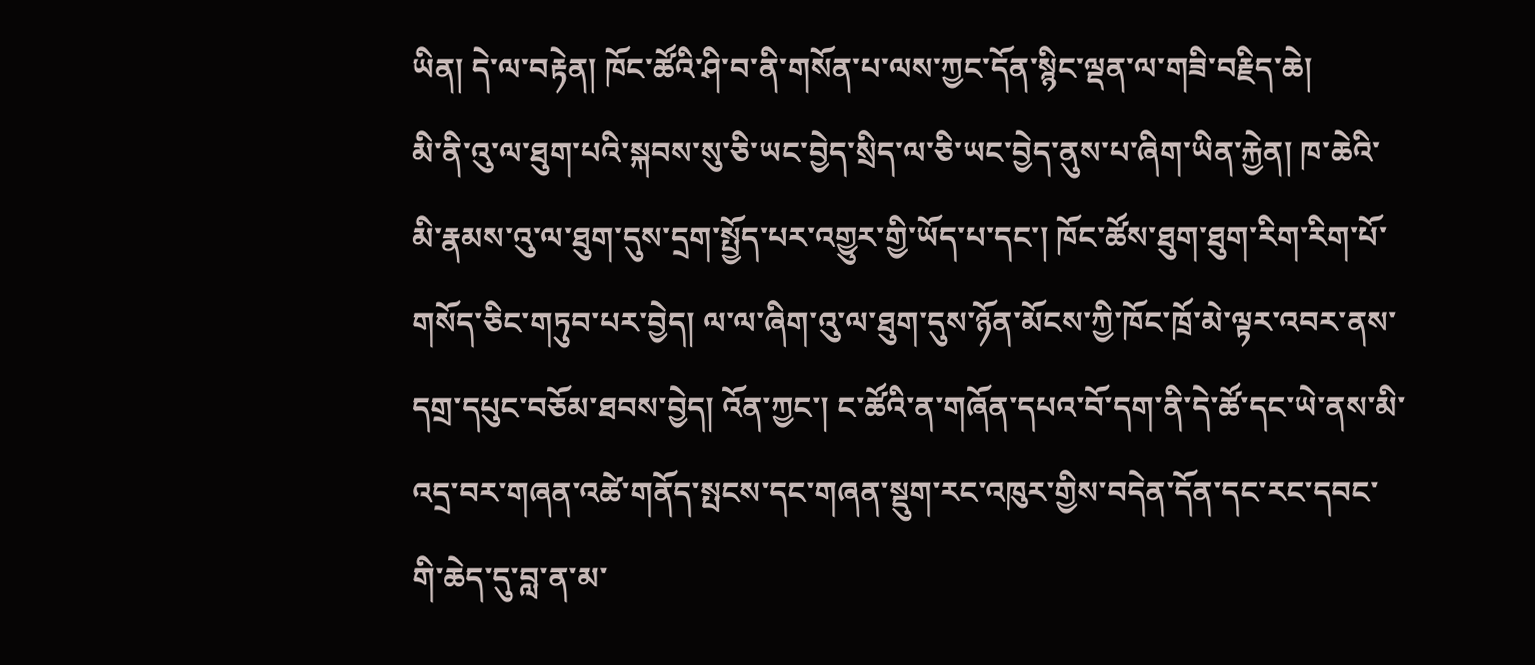ཡིན། དེ་ལ་བརྟེན། ཁོང་ཚོའི་ཤི་བ་ནི་གསོན་པ་ལས་ཀྱང་དོན་སྙིང་ལྡན་ལ་གཟི་བརྗིད་ཆེ།
མི་ནི་འུ་ལ་ཐུག་པའི་སྐབས་སུ་ཅི་ཡང་བྱེད་སྲིད་ལ་ཅི་ཡང་བྱེད་ནུས་པ་ཞིག་ཡིན་རྐྱེན། ཁ་ཆེའི་མི་རྣམས་འུ་ལ་ཐུག་དུས་དྲག་སྤྱོད་པར་འགྱུར་གྱི་ཡོད་པ་དང་། ཁོང་ཚོས་ཐུག་ཐུག་རིག་རིག་པོ་གསོད་ཅིང་གཏུབ་པར་བྱེད། ལ་ལ་ཞིག་འུ་ལ་ཐུག་དུས་ཉོན་མོངས་ཀྱི་ཁོང་ཁྲོ་མེ་ལྟར་འབར་ནས་དགྲ་དཔུང་བཅོམ་ཐབས་བྱེད། འོན་ཀྱང་། ང་ཚོའི་ན་གཞོན་དཔའ་བོ་དག་ནི་དེ་ཚོ་དང་ཡེ་ནས་མི་འདྲ་བར་གཞན་འཚེ་གནོད་སྤངས་དང་གཞན་སྡུག་རང་འཁུར་གྱིས་བདེན་དོན་དང་རང་དབང་གི་ཆེད་དུ་བླ་ན་མ་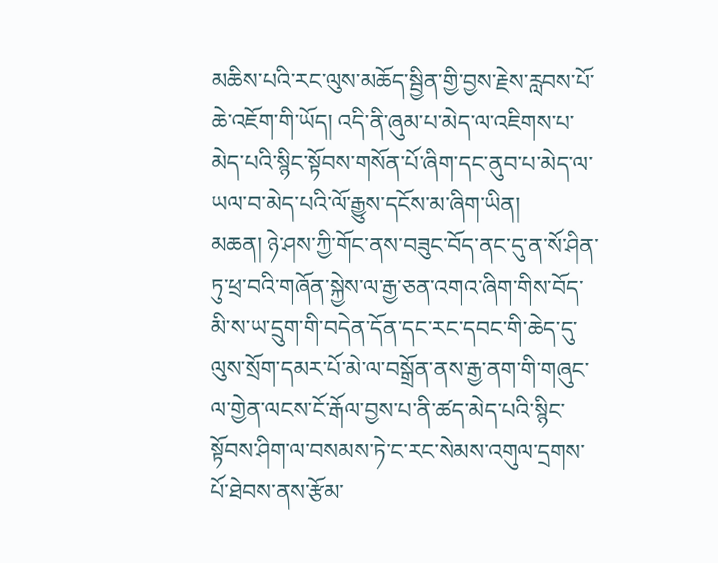མཆིས་པའི་རང་ལུས་མཆོད་སྦྱིན་གྱི་བྱས་རྗེས་རླབས་པོ་ཆེ་འཇོག་གི་ཡོད། འདི་ནི་ཞུམ་པ་མེད་ལ་འཇིགས་པ་མེད་པའི་སྙིང་སྟོབས་གསོན་པོ་ཞིག་དང་ནུབ་པ་མེད་ལ་ཡལ་བ་མེད་པའི་ལོ་རྒྱུས་དངོས་མ་ཞིག་ཡིན།
མཆན། ཉེ་ཤས་ཀྱི་གོང་ནས་བཟུང་བོད་ནང་དུ་ན་སོ་ཤིན་ཏུ་ཕྲ་བའི་གཞོན་སྐྱེས་ལ་རྒྱ་ཅན་འགའ་ཞིག་གིས་བོད་མི་ས་ཡ་དྲུག་གི་བདེན་དོན་དང་རང་དབང་གི་ཆེད་དུ་ལུས་སྲོག་དམར་པོ་མེ་ལ་བསྒྲོན་ནས་རྒྱ་ནག་གི་གཞུང་ལ་གྱེན་ལངས་ངོ་རྒོལ་བྱས་པ་ནི་ཚད་མེད་པའི་སྙིང་སྟོབས་ཤིག་ལ་བསམས་ཏེ་ང་རང་སེམས་འགུལ་དྲགས་པོ་ཐེབས་ནས་རྩོམ་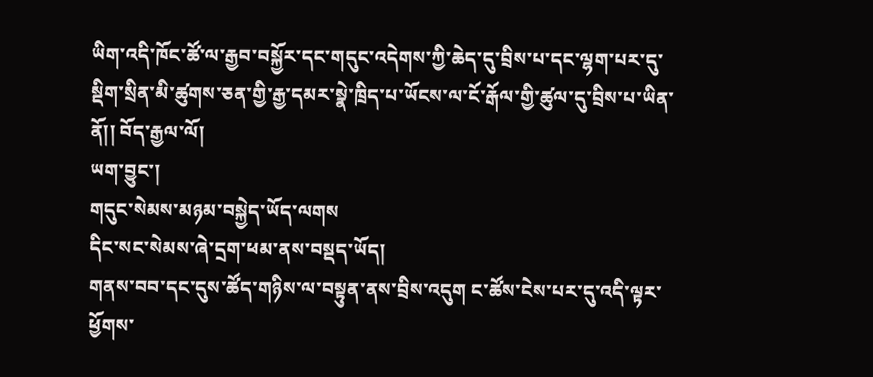ཡིག་འདི་ཁོང་ཚོ་ལ་རྒྱབ་བསྐྱོར་དང་གདུང་འདེགས་ཀྱི་ཆེད་དུ་བྲིས་པ་དང་ལྷག་པར་དུ་སྡིག་སྲིན་མི་ཚུགས་ཅན་གྱི་རྒྱ་དམར་སྣེ་ཁྲིད་པ་ཡོངས་ལ་ངོ་རྒོལ་གྱི་ཚུལ་དུ་བྲིས་པ་ཡིན་ནོ།། བོད་རྒྱལ་ལོ།
ཡག་བྱུང་།
གདུང་སེམས་མཉམ་བསྐྱེད་ཡོད་ལགས
དིང་སང་སེམས་ཞེ་དྲག་ཕམ་ནས་བསྡད་ཡོད།
གནས་བབ་དང་དུས་ཚོད་གཉིས་ལ་བསྟུན་ནས་བྲིས་འདུག ང་ཚོས་ངེས་པར་དུ་འདི་ལྟར་ཕྱོགས་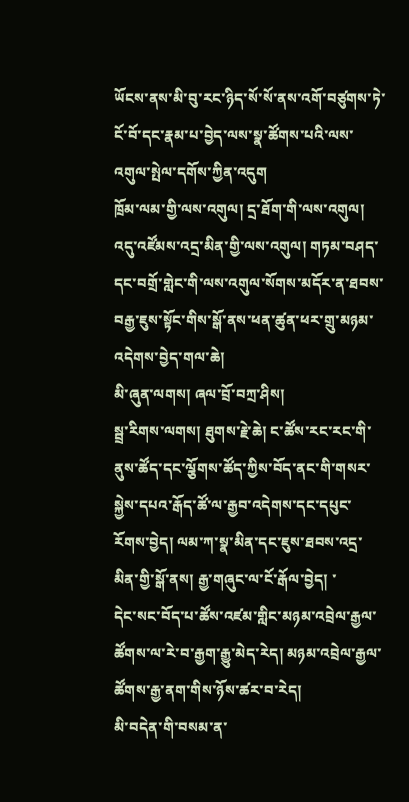ཡོངས་ནས་མི་བུ་རང་ཉིད་སོ་སོ་ནས་འགོ་བཙུགས་ཏེ་ངོ་བོ་དང་རྣམ་པ་བྱེད་ལས་སྣ་ཚོགས་པའི་ལས་འགུལ་སྤེལ་དགོས་ཀྱིན་འདུག
ཁྲོམ་ལམ་གྱི་ལས་འགུལ། དྲ་ཐོག་གི་ལས་འགུལ། འདུ་འཛོམས་འདྲ་མིན་གྱི་ལས་འགུལ། གཏམ་བཤད་དང་བགྲོ་གླེང་གི་ལས་འགུལ་སོགས་མདོར་ན་ཐབས་བརྒྱ་ཇུས་སྟོང་གིས་སྒོ་ནས་ཕན་ཚུན་ཕར་གྲུ་མཉམ་འདེགས་བྱེད་གལ་ཆེ།
མི་ཞུན་ལགས། ཞལ་བྲོ་བཀྲ་ཤིས།
སྦྲ་རིགས་ལགས། ཐུགས་རྗེ་ཆེ། ང་ཚོས་རང་རང་གི་ནུས་ཚོད་དང་ལྕོགས་ཚོད་ཀྱིས་བོད་ནང་གི་གསར་སྐྱེས་དཔའ་རྒོད་ཚོ་ལ་རྒྱབ་འདེགས་དང་དཔུང་རོགས་བྱེད། ལམ་ཀ་སྣ་མིན་དང་ཇུས་ཐབས་འདྲ་མིན་གྱི་སྒོ་ནས། རྒྱ་གཞུང་ལ་ངོ་རྒོལ་བྱེད། ་
དེང་སང་བོད་པ་ཚོས་འཛམ་གླིང་མཉམ་འབྲེལ་རྒྱལ་ཚོགས་ལ་རེ་བ་རྒྱག་རྒྱུ་མེད་རེད། མཉམ་འབྲེལ་རྒྱལ་ཚོགས་རྒྱ་ནག་གིས་ཉོས་ཚར་བ་རེད།
མི་བདེན་གི་བསམ་ན་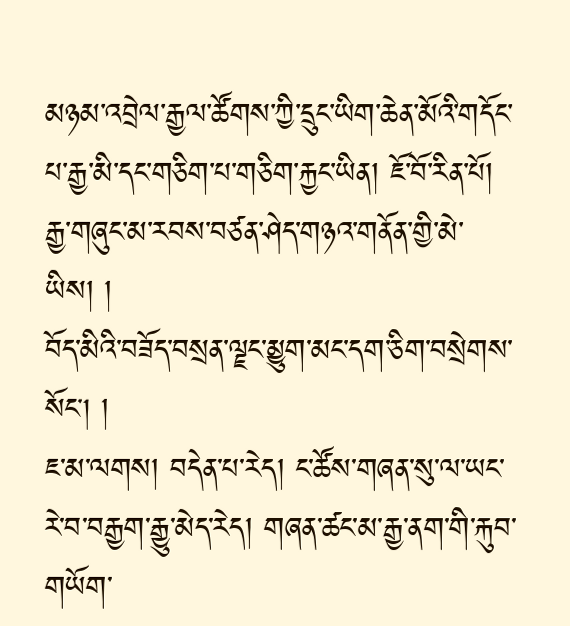མཉམ་འབྲེལ་རྒྱལ་ཚོགས་ཀྱི་དྲུང་ཡིག་ཆེན་མོའི་གདོང་པ་རྒྱ་མི་དང་གཅིག་པ་གཅིག་རྐྱང་ཡིན། ཇོ་བོ་རིན་པོ།
རྒྱ་གཞུང་མ་རབས་བཙན་ཤེད་གཉའ་གནོན་གྱི་མེ་ཡིས། །
བོད་མིའི་བཟོད་བསྲན་ལྗང་མྱུག་མང་དག་ཅིག་བསྲེགས་སོང། །
ཇ་མ་ལགས། བདེན་པ་རེད། ང་ཚོས་གཞན་སུ་ལ་ཡང་རེ་བ་བརྒྱག་རྒྱུ་མེད་རེད། གཞན་ཚང་མ་རྒྱ་ནག་གི་རྐུབ་གཡོག་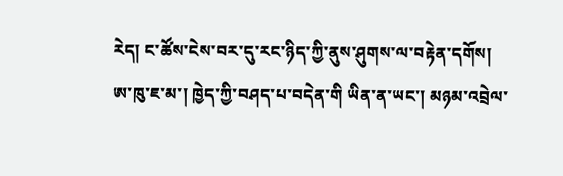རེད། ང་ཚོས་ངེས་བར་དུ་རང་ཉིད་ཀྱི་ནུས་ཤུགས་ལ་བརྟེན་དགོས།
ཨ་ཁུ་ཇ་མ་། ཁྱེད་ཀྱི་བཤད་པ་བདེན་གི ཡིན་ན་ཡང་། མཉམ་འབྲེལ་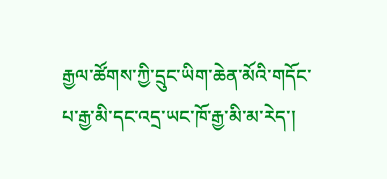རྒྱལ་ཚོགས་ཀྱི་དྲུང་ཡིག་ཆེན་མོའི་གདོང་པ་རྒྱ་མི་དང་འདྲ་ཡང་ཁོ་རྒྱ་མི་མ་རེད་།